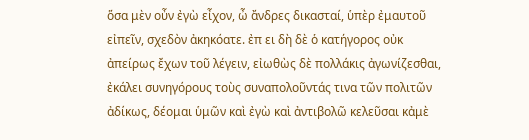ὅσα μὲν οὖν ἐγὼ εἶχον, ὦ ἄνδρες δικασταί, ὑπὲρ ἐμαυτοῦ εἰπεῖν, σχεδὸν ἀκηκόατε. ἐπ ει δὴ δὲ ὁ κατήγορος οὐκ ἀπείρως ἔχων τοῦ λέγειν, εἰωθὼς δὲ πολλάκις ἀγωνίζεσθαι, ἐκάλει συνηγόρους τοὺς συναπολοῦντάς τινα τῶν πολιτῶν ἀδίκως, δέομαι ὑμῶν καὶ ἐγὼ καὶ ἀντιβολῶ κελεῦσαι κἀμὲ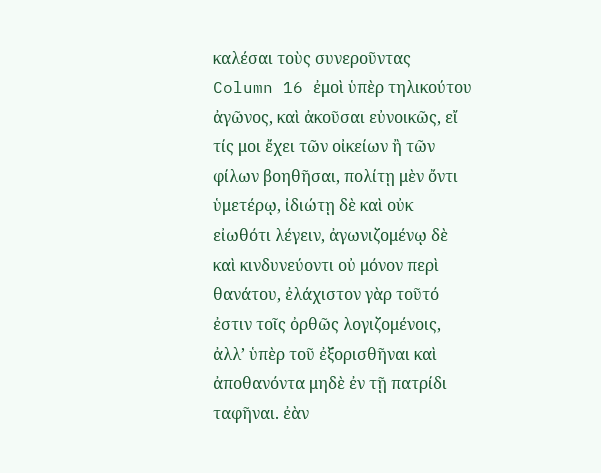καλέσαι τοὺς συνεροῦντας Column 16 ἐμοὶ ὑπὲρ τηλικούτου ἀγῶνος, καὶ ἀκοῦσαι εὐνοικῶς, εἴ τίς μοι ἔχει τῶν οἰκείων ἢ τῶν φίλων βοηθῆσαι, πολίτῃ μὲν ὄντι ὑμετέρῳ, ἰδιώτῃ δὲ καὶ οὐκ εἰωθότι λέγειν, ἀγωνιζομένῳ δὲ καὶ κινδυνεύοντι οὐ μόνον περὶ θανάτου, ἐλάχιστον γὰρ τοῦτό ἐστιν τοῖς ὀρθῶς λογιζομένοις, ἀλλʼ ὑπὲρ τοῦ ἐξορισθῆναι καὶ ἀποθανόντα μηδὲ ἐν τῇ πατρίδι ταφῆναι. ἐὰν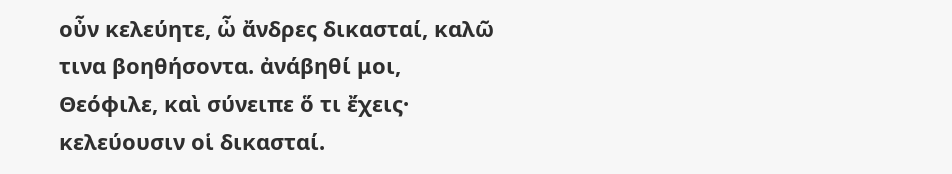οὖν κελεύητε, ὦ ἄνδρες δικασταί, καλῶ τινα βοηθήσοντα. ἀνάβηθί μοι, Θεόφιλε, καὶ σύνειπε ὅ τι ἔχεις· κελεύουσιν οἱ δικασταί.